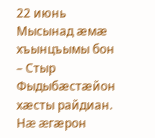22 июнь Мысынад æмæ хъынцъымы бон – Стыр Фыдыбæстæйон хæсты райдиан. Нæ æгæрон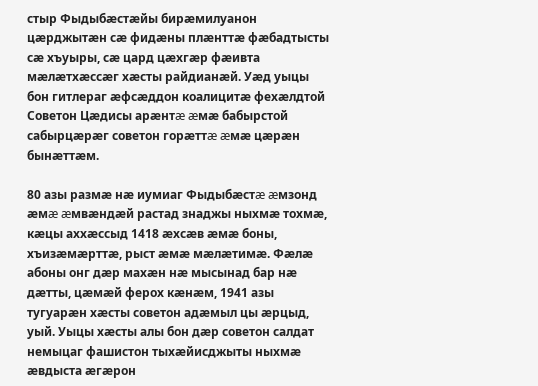стыр Фыдыбæстæйы бирæмилуанон цæрджытæн сæ фидæны плæнттæ фæбадтысты сæ хъуыры, сæ цард цæхгæр фæивта мæлæтхæссæг хæсты райдианæй. Уæд уыцы бон гитлераг æфсæддон коалицитæ фехæлдтой Советон Цæдисы арæнтæ æмæ бабырстой сабырцæрæг советон горæттæ æмæ цæрæн бынæттæм.

80 азы размæ нæ иумиаг Фыдыбæстæ æмзонд æмæ æмвæндæй растад знаджы ныхмæ тохмæ, кæцы аххæссыд 1418 æхсæв æмæ боны, хъизæмæрттæ, рыст æмæ мæлæтимæ. Фæлæ абоны онг дæр махæн нæ мысынад бар нæ дæтты, цæмæй ферох кæнæм, 1941 азы тугуарæн хæсты советон адæмыл цы æрцыд, уый. Уыцы хæсты алы бон дæр советон салдат немыцаг фашистон тыхæйисджыты ныхмæ æвдыста æгæрон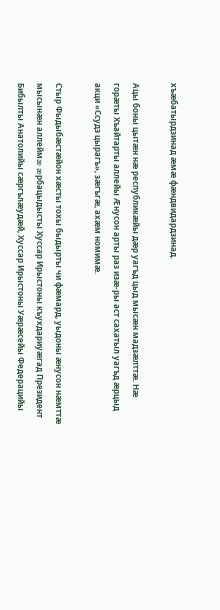хъæбатырдзинад æмæ фæндвидардзинад.

Ацы боны цытæн нæ республикæйы дæр уагъд цыд мысæн мадзæлттæ. Нæ горæты Хъайтарты аллейы Æнусон арты раз изæ-ры аст сахатыл уагъд æрцыд акци «Ссудз цырагъ», зæгъгæ, ахæм номимæ.

Стыр Фыдыбæстæйон хæсты тохы быдырты чи фæмард, уыдоны æнусон нæмттæ мысынæн аллеймæ æрбацыдысты Хуссар Ирыстоны къухдариуæгад Президент Бибылты Анатолийы сæргълæудæй, Хуссар Ирыстоны Уæрæсейы Федерацийы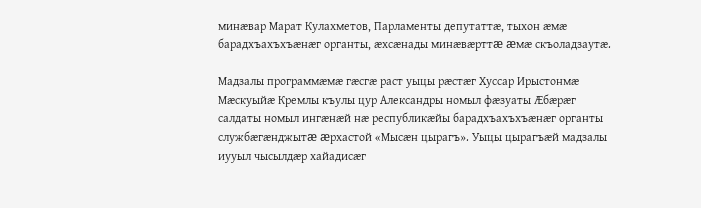минæвар Марат Кулахметов, Парламенты депутаттæ, тыхон æмæ барадхъахъхъæнæг органты, æхсæнады минæвæрттæ æмæ скъоладзаутæ.

Мадзалы программæмæ гæсгæ раст уыцы рæстæг Хуссар Ирыстонмæ Мæскуыйæ Кремлы къулы цур Александры номыл фæзуаты Æбæрæг салдаты номыл ингæнæй нæ республикæйы барадхъахъхъæнæг органты службæгæнджытæ æрхастой «Мысæн цырагъ». Уыцы цырагъæй мадзалы иууыл чысылдæр хайадисæг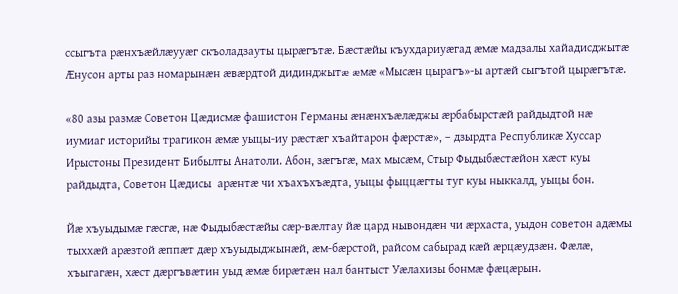ссыгъта рæнхъæйлæууæг скъоладзауты цырæгътæ. Бæстæйы къухдариуæгад æмæ мадзалы хайадисджытæ Æнусон арты раз номарынæн æвæрдтой дидинджытæ æмæ «Мысæн цырагъ»-ы артæй сыгътой цырæгътæ.

«80 азы размæ Советон Цæдисмæ фашистон Германы æнæнхъæлæджы æрбабырстæй райдыдтой нæ иумиаг историйы трагикон æмæ уыцы-иу рæстæг хъайтарон фæрстæ», – дзырдта Республикæ Хуссар Ирыстоны Президент Бибылты Анатоли. Абон, зæгъгæ, мах мысæм, Стыр Фыдыбæстæйон хæст куы райдыдта, Советон Цæдисы  арæнтæ чи хъахъхъæдта, уыцы фыццæгты туг куы ныккалд, уыцы бон.

Йæ хъуыдымæ гæсгæ, нæ Фыдыбæстæйы сæр-вæлтау йæ цард нывондæн чи æрхаста, уыдон советон адæмы тыххæй арæзтой æппæт дæр хъуыдыджынæй, æм-бæрстой, райсом сабырад кæй æрцæудзæн. Фæлæ, хъыгагæн, хæст дæргъвæтин уыд æмæ бирæтæн нал бантыст Уæлахизы бонмæ фæцæрын.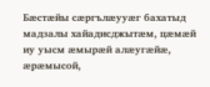Бæстæйы сæргълæууæг бахатыд мадзалы хайадисджытæм, цæмæй иу уысм æмырæй алæугæйæ, æрæмысой,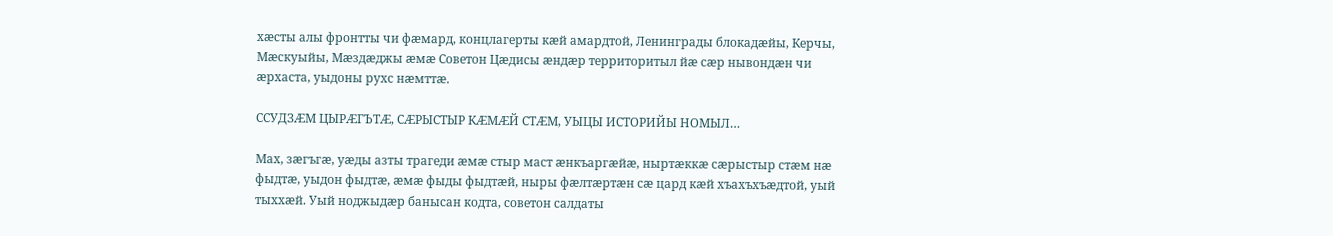хæсты алы фронтты чи фæмард, концлагерты кæй амардтой, Ленинграды блокадæйы, Керчы, Мæскуыйы, Мæздæджы æмæ Советон Цæдисы æндæр территоритыл йæ сæр нывондæн чи æрхаста, уыдоны рухс нæмттæ.

ССУДЗÆМ ЦЫРÆГЪТÆ, СÆРЫСТЫР КÆМÆЙ СТÆМ, УЫЦЫ ИСТОРИЙЫ НОМЫЛ…

Мах, зæгъгæ, уæды азты трагеди æмæ стыр маст æнкъаргæйæ, ныртæккæ сæрыстыр стæм нæ фыдтæ, уыдон фыдтæ, æмæ фыды фыдтæй, ныры фæлтæртæн сæ цард кæй хъахъхъæдтой, уый тыххæй. Уый ноджыдæр банысан кодта, советон салдаты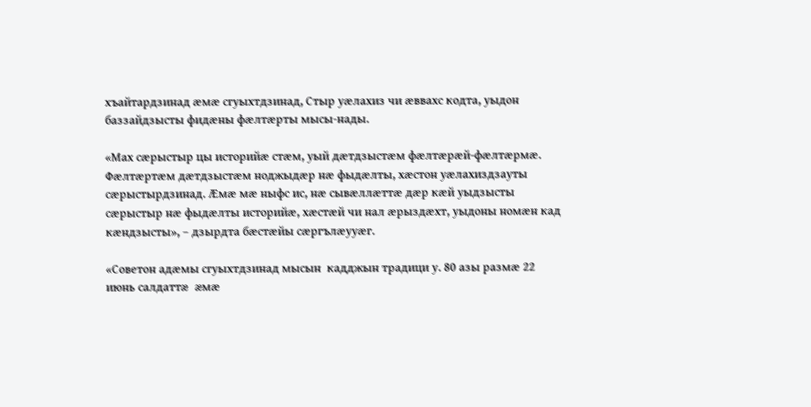хъайтардзинад æмæ сгуыхтдзинад, Стыр уæлахиз чи æввахс кодта, уыдон баззайдзысты фидæны фæлтæрты мысы-нады.

«Мах сæрыстыр цы историйæ стæм, уый дæтдзыстæм фæлтæрæй-фæлтæрмæ. Фæлтæртæм дæтдзыстæм ноджыдæр нæ фыдæлты, хæстон уæлахиздзауты сæрыстырдзинад. Æмæ мæ ныфс ис, нæ сывæллæттæ дæр кæй уыдзысты сæрыстыр нæ фыдæлты историйæ, хæстæй чи нал æрыздæхт, уыдоны номæн кад кæндзысты», – дзырдта бæстæйы сæргълæууæг.

«Советон адæмы сгуыхтдзинад мысын  кадджын традици у. 80 азы размæ 22 июнь салдаттæ æмæ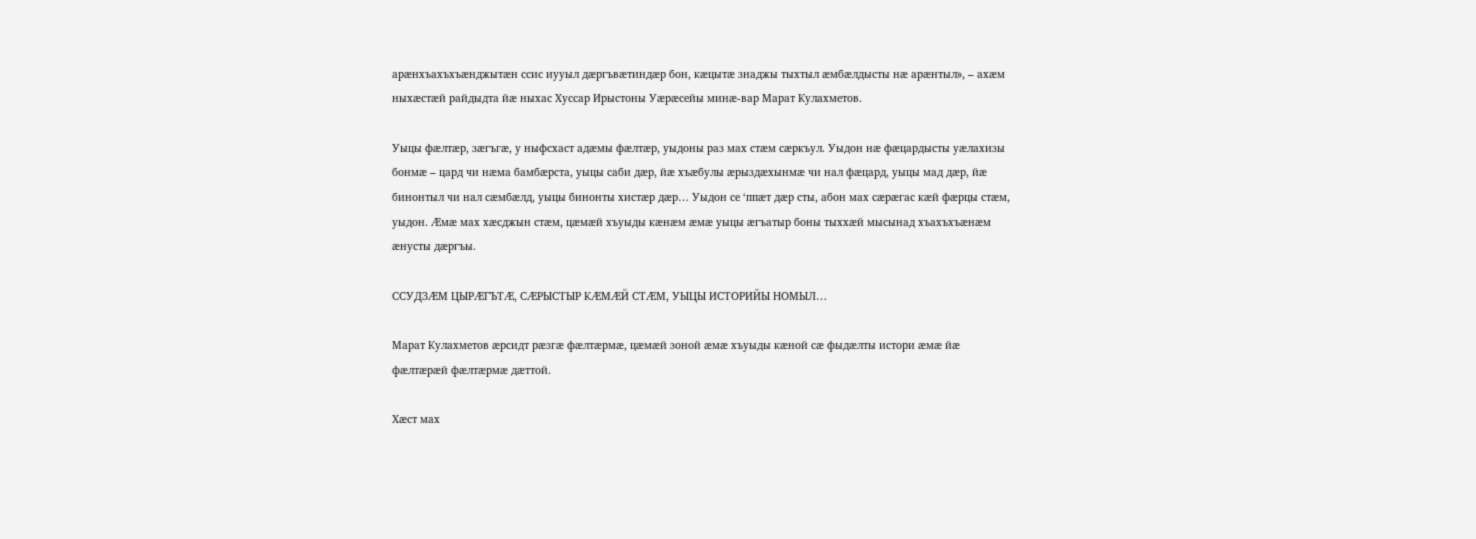арæнхъахъхъæнджытæн ссис иууыл дæргъвæтиндæр бон, кæцытæ знаджы тыхтыл æмбæлдысты нæ арæнтыл», – ахæм ныхæстæй райдыдта йæ ныхас Хуссар Ирыстоны Уæрæсейы минæ-вар Марат Кулахметов.

Уыцы фæлтæр, зæгъгæ, у ныфсхаст адæмы фæлтæр, уыдоны раз мах стæм сæркъул. Уыдон нæ фæцардысты уæлахизы бонмæ – цард чи нæма бамбæрста, уыцы саби дæр, йæ хъæбулы æрыздæхынмæ чи нал фæцард, уыцы мад дæр, йæ бинонтыл чи нал сæмбæлд, уыцы бинонты хистæр дæр… Уыдон се ‘ппæт дæр сты, абон мах сæрæгас кæй фæрцы стæм, уыдон. Æмæ мах хæсджын стæм, цæмæй хъуыды кæнæм æмæ уыцы æгъатыр боны тыххæй мысынад хъахъхъæнæм æнусты дæргъы.

ССУДЗÆМ ЦЫРÆГЪТÆ, СÆРЫСТЫР КÆМÆЙ СТÆМ, УЫЦЫ ИСТОРИЙЫ НОМЫЛ…

Марат Кулахметов æрсидт рæзгæ фæлтæрмæ, цæмæй зоной æмæ хъуыды кæной сæ фыдæлты истори æмæ йæ фæлтæрæй фæлтæрмæ дæттой.

Хæст мах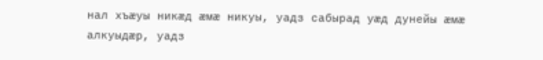нал хъæуы никæд æмæ никуы, уадз сабырад уæд дунейы æмæ алкуыдæр, уадз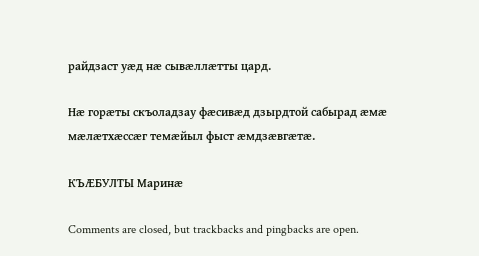райдзаст уæд нæ сывæллæтты цард.

Нæ горæты скъоладзау фæсивæд дзырдтой сабырад æмæ мæлæтхæссæг темæйыл фыст æмдзæвгæтæ.

КЪÆБУЛТЫ Маринæ

Comments are closed, but trackbacks and pingbacks are open.